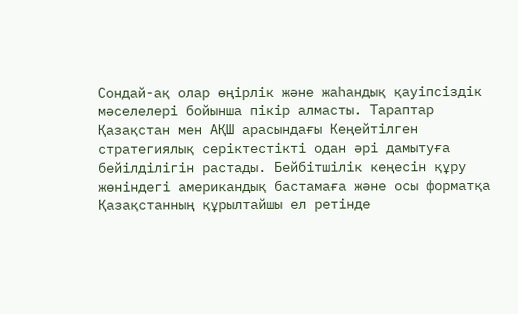Сондай-ақ олар өңірлік және жаһандық қауіпсіздік мәселелері бойынша пікір алмасты. Тараптар Қазақстан мен АҚШ арасындағы Кеңейтілген стратегиялық серіктестікті одан әрі дамытуға бейілділігін растады. Бейбітшілік кеңесін құру жөніндегі американдық бастамаға және осы форматқа Қазақстанның құрылтайшы ел ретінде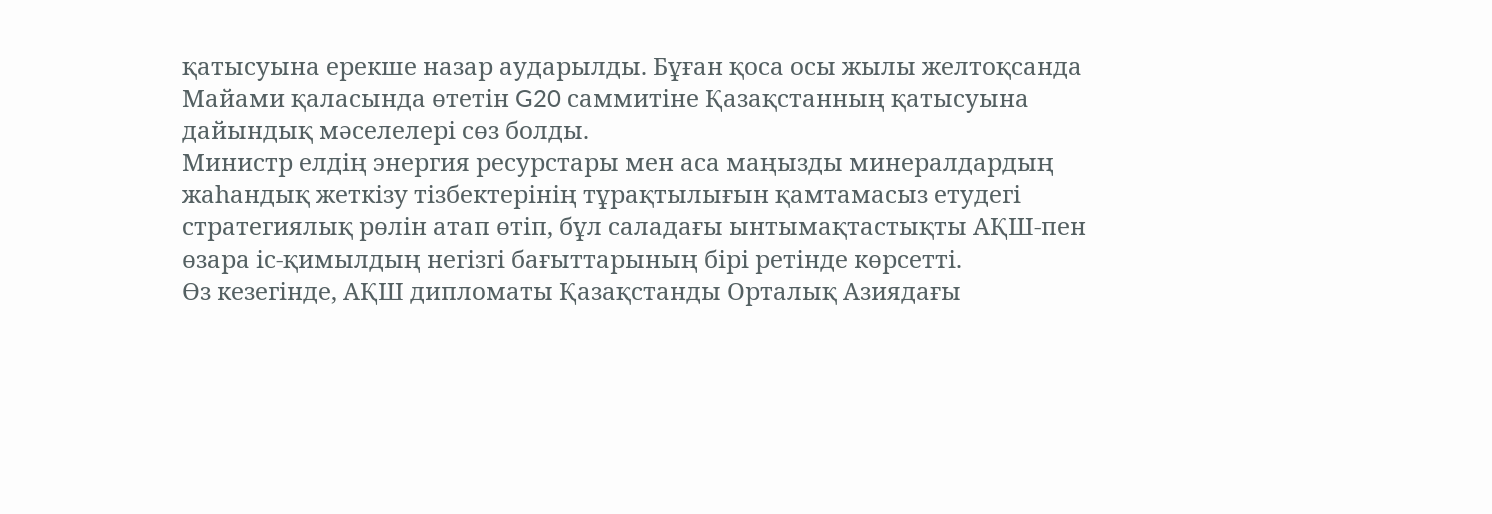қатысуына ерекше назар аударылды. Бұған қоса осы жылы желтоқсанда Майами қаласында өтетін G20 саммитіне Қазақстанның қатысуына дайындық мәселелері сөз болды.
Министр елдің энергия ресурстары мен аса маңызды минералдардың жаһандық жеткізу тізбектерінің тұрақтылығын қамтамасыз етудегі стратегиялық рөлін атап өтіп, бұл саладағы ынтымақтастықты АҚШ-пен өзара іс-қимылдың негізгі бағыттарының бірі ретінде көрсетті.
Өз кезегінде, АҚШ дипломаты Қазақстанды Орталық Азиядағы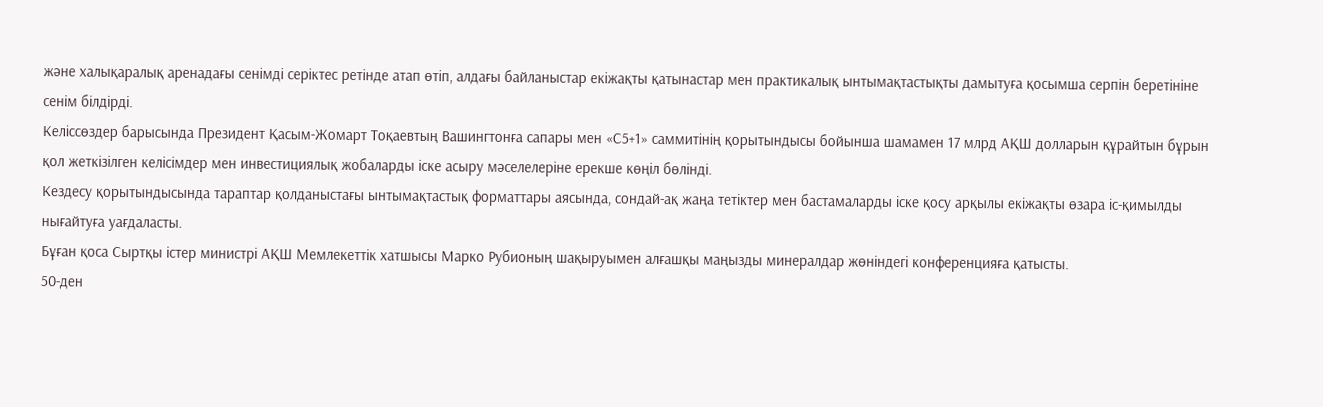және халықаралық аренадағы сенімді серіктес ретінде атап өтіп, алдағы байланыстар екіжақты қатынастар мен практикалық ынтымақтастықты дамытуға қосымша серпін беретініне сенім білдірді.
Келіссөздер барысында Президент Қасым-Жомарт Тоқаевтың Вашингтонға сапары мен «С5+1» саммитінің қорытындысы бойынша шамамен 17 млрд АҚШ долларын құрайтын бұрын қол жеткізілген келісімдер мен инвестициялық жобаларды іске асыру мәселелеріне ерекше көңіл бөлінді.
Кездесу қорытындысында тараптар қолданыстағы ынтымақтастық форматтары аясында, сондай-ақ жаңа тетіктер мен бастамаларды іске қосу арқылы екіжақты өзара іс-қимылды нығайтуға уағдаласты.
Бұған қоса Сыртқы істер министрі АҚШ Мемлекеттік хатшысы Марко Рубионың шақыруымен алғашқы маңызды минералдар жөніндегі конференцияға қатысты.
50-ден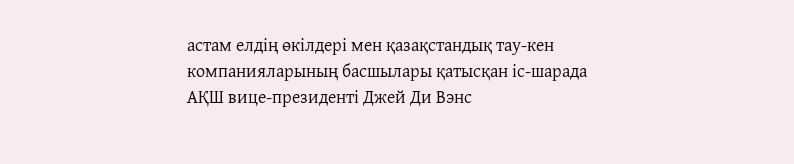астам елдің өкілдері мен қазақстандық тау-кен компанияларының басшылары қатысқан іс-шарада АҚШ вице-президенті Джей Ди Вэнс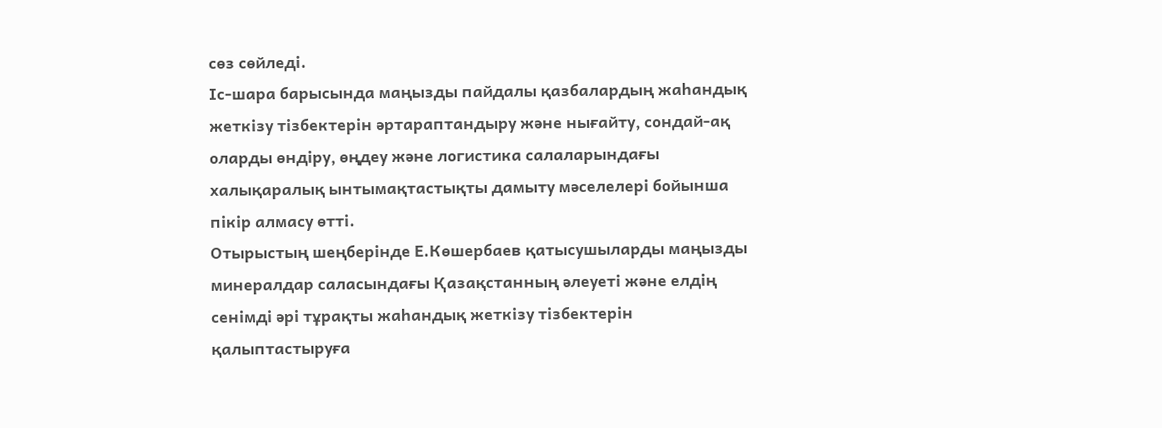сөз сөйледі.
Іс-шара барысында маңызды пайдалы қазбалардың жаһандық жеткізу тізбектерін әртараптандыру және нығайту, сондай-ақ оларды өндіру, өңдеу және логистика салаларындағы халықаралық ынтымақтастықты дамыту мәселелері бойынша пікір алмасу өтті.
Отырыстың шеңберінде Е.Көшербаев қатысушыларды маңызды минералдар саласындағы Қазақстанның әлеуеті және елдің сенімді әрі тұрақты жаһандық жеткізу тізбектерін қалыптастыруға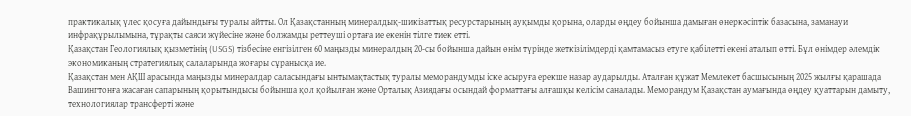практикалық үлес қосуға дайындығы туралы айтты. Ол Қазақстанның минералдық-шикізаттық ресурстарының ауқымды қорына, оларды өңдеу бойынша дамыған өнеркәсіптік базасына, заманауи инфрақұрылымына, тұрақты саяси жүйесіне және болжамды реттеуші ортаға ие екенін тілге тиек етті.
Қазақстан Геологиялық қызметінің (USGS) тізбесіне енгізілген 60 маңызды минералдың 20-сы бойынша дайын өнім түрінде жеткізілімдерді қамтамасыз етуге қабілетті екені аталып өтті. Бұл өнімдер әлемдік экономиканың стратегиялық салаларында жоғары сұранысқа ие.
Қазақстан мен АҚШ арасында маңызды минералдар саласындағы ынтымақтастық туралы меморандумды іске асыруға ерекше назар аударылды. Аталған құжат Мемлекет басшысының 2025 жылғы қарашада Вашингтонға жасаған сапарының қорытындысы бойынша қол қойылған және Орталық Азиядағы осындай форматтағы алғашқы келісім саналады. Меморандум Қазақстан аумағында өңдеу қуаттарын дамыту, технологиялар трансферті және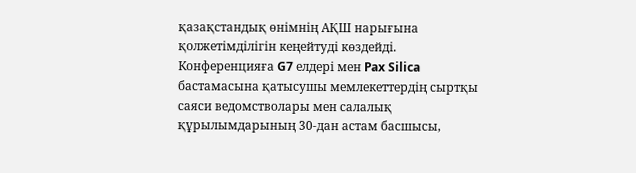қазақстандық өнімнің АҚШ нарығына қолжетімділігін кеңейтуді көздейді.
Конференцияға G7 елдері мен Pax Silica бастамасына қатысушы мемлекеттердің сыртқы саяси ведомстволары мен салалық құрылымдарының 30-дан астам басшысы,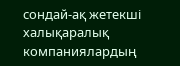сондай-ақ жетекші халықаралық компаниялардың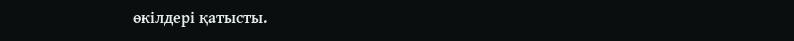өкілдері қатысты.